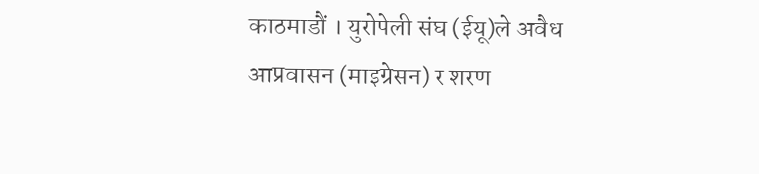काठमाडौं । युरोपेली संघ (ईयू)ले अवैध आप्रवासन (माइग्रेसन) र शरण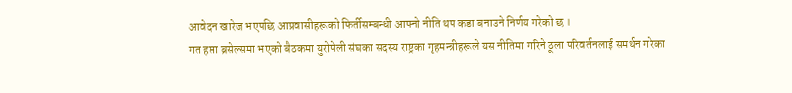आवेदन खारेज भएपछि आप्रवासीहरूको फिर्तीसम्बन्धी आफ्नो नीति थप कडा बनाउने निर्णय गरेको छ ।
गत हप्ता ब्रसेल्समा भएको बैठकमा युरोपेली संघका सदस्य राष्ट्रका गृहमन्त्रीहरूले यस नीतिमा गरिने ठूला परिवर्तनलाई समर्थन गरेका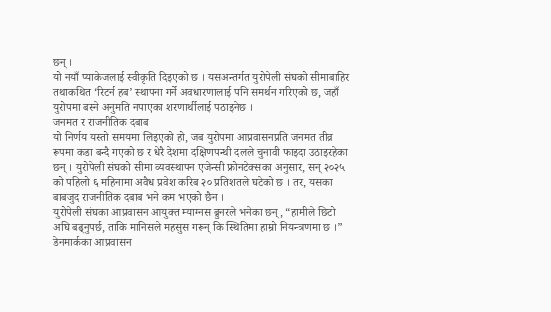छन् ।
यो नयाँ प्याकेजलाई स्वीकृति दिइएको छ । यसअन्तर्गत युरोपेली संघको सीमाबाहिर तथाकथित ‘रिटर्न हब’ स्थापना गर्ने अवधारणालाई पनि समर्थन गरिएको छ, जहाँ युरोपमा बस्ने अनुमति नपाएका शरणार्थीलाई पठाइनेछ ।
जनमत र राजनीतिक दबाब
यो निर्णय यस्तो समयमा लिइएको हो, जब युरोपमा आप्रवासनप्रति जनमत तीव्र रूपमा कडा बन्दै गएको छ र धेरै देशमा दक्षिणपन्थी दलले चुनावी फाइदा उठाइरहेका छन् । युरोपेली संघको सीमा व्यवस्थापन एजेन्सी फ्रोनटेक्सका अनुसार, सन् २०२५ को पहिलो ६ महिनामा अवैध प्रवेश करिब २० प्रतिशतले घटेको छ । तर, यसका बाबजुद राजनीतिक दबाब भने कम भएको छैन ।
युरोपेली संघका आप्रवासन आयुक्त म्याग्नस ब्रुनरले भनेका छन्, “हामीले छिटो अघि बढ्नुपर्छ, ताकि मानिसले महसुस गरून् कि स्थितिमा हाम्रो नियन्त्रणमा छ ।”
डेनमार्कका आप्रवासन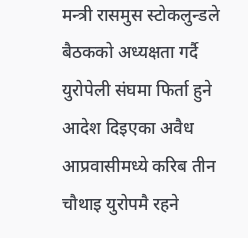मन्त्री रासमुस स्टोकलुन्डले बैठकको अध्यक्षता गर्दै युरोपेली संघमा फिर्ता हुने आदेश दिइएका अवैध आप्रवासीमध्ये करिब तीन चौथाइ युरोपमै रहने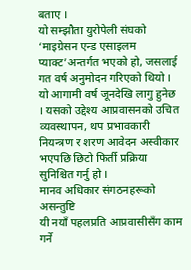बताए ।
यो सम्झौता युरोपेली संघको ‘माइग्रेसन एन्ड एसाइलम प्याक्ट’अन्तर्गत भएको हो, जसलाई गत वर्ष अनुमोदन गरिएको थियो । यो आगामी वर्ष जूनदेखि लागु हुनेछ । यसको उद्देश्य आप्रवासनको उचित व्यवस्थापन, थप प्रभावकारी नियन्त्रण र शरण आवेदन अस्वीकार भएपछि छिटो फिर्ती प्रक्रिया सुनिश्चित गर्नु हो ।
मानव अधिकार संगठनहरूको असन्तुष्टि
यी नयाँ पहलप्रति आप्रवासीसँग काम गर्ने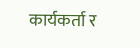कार्यकर्ता र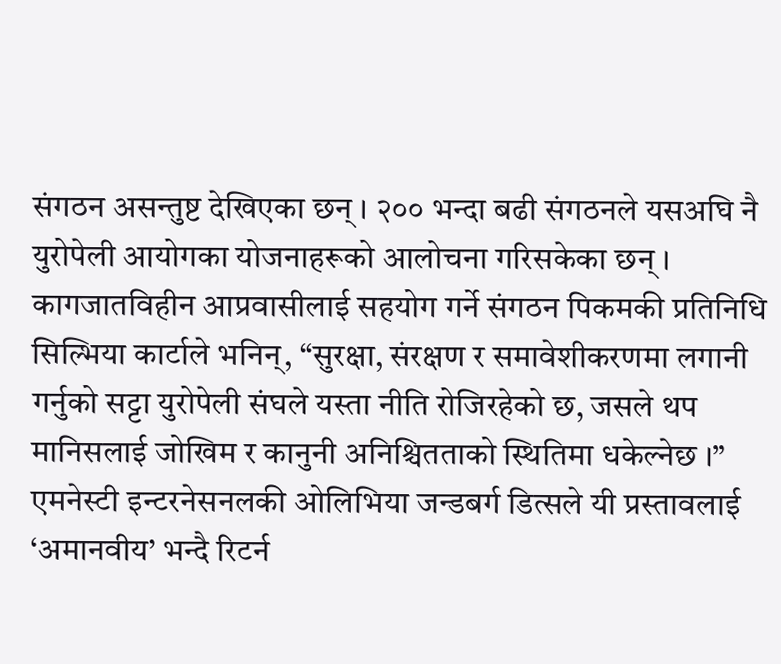संगठन असन्तुष्ट देखिएका छन् । २०० भन्दा बढी संगठनले यसअघि नै युरोपेली आयोगका योजनाहरूको आलोचना गरिसकेका छन् ।
कागजातविहीन आप्रवासीलाई सहयोग गर्ने संगठन पिकमकी प्रतिनिधि सिल्भिया कार्टाले भनिन्, “सुरक्षा, संरक्षण र समावेशीकरणमा लगानी गर्नुको सट्टा युरोपेली संघले यस्ता नीति रोजिरहेको छ, जसले थप मानिसलाई जोखिम र कानुनी अनिश्चितताको स्थितिमा धकेल्नेछ ।”
एमनेस्टी इन्टरनेसनलकी ओलिभिया जन्डबर्ग डित्सले यी प्रस्तावलाई ‘अमानवीय’ भन्दै रिटर्न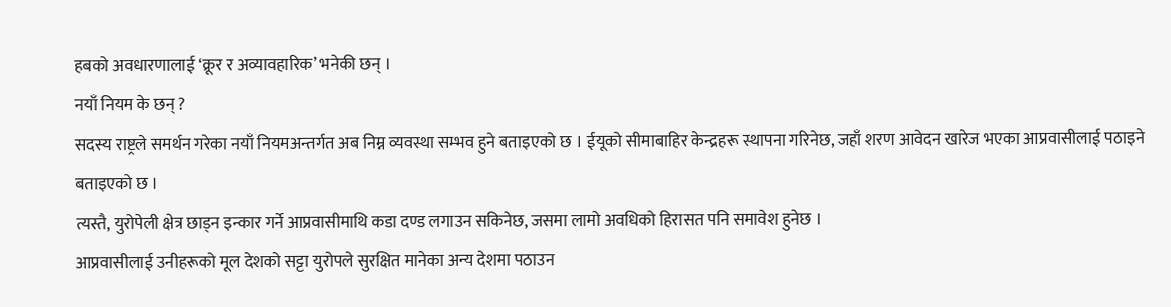हबको अवधारणालाई ‘क्रूर र अव्यावहारिक’ भनेकी छन् ।
नयाँ नियम के छन् ?
सदस्य राष्ट्रले समर्थन गरेका नयाँ नियमअन्तर्गत अब निम्न व्यवस्था सम्भव हुने बताइएको छ । ईयूको सीमाबाहिर केन्द्रहरू स्थापना गरिनेछ, जहाँ शरण आवेदन खारेज भएका आप्रवासीलाई पठाइने बताइएको छ ।
त्यस्तै, युरोपेली क्षेत्र छाड्न इन्कार गर्ने आप्रवासीमाथि कडा दण्ड लगाउन सकिनेछ, जसमा लामो अवधिको हिरासत पनि समावेश हुनेछ ।
आप्रवासीलाई उनीहरूको मूल देशको सट्टा युरोपले सुरक्षित मानेका अन्य देशमा पठाउन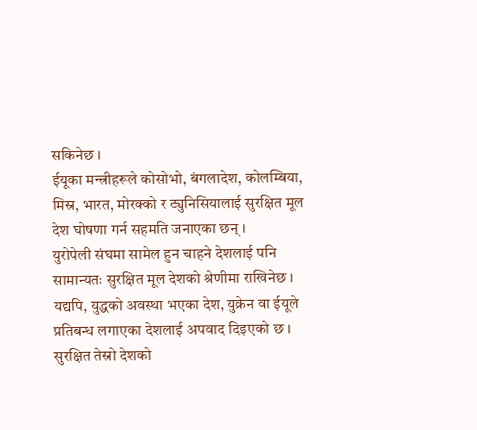सकिनेछ ।
ईयूका मन्त्रीहरूले कोसोभो, बंगलादेश, कोलम्बिया, मिस्र, भारत, मोरक्को र ट्युनिसियालाई सुरक्षित मूल देश घोषणा गर्न सहमति जनाएका छन् ।
युरोपेली संघमा सामेल हुन चाहने देशलाई पनि सामान्यतः सुरक्षित मूल देशको श्रेणीमा राखिनेछ । यद्यपि, युद्धको अवस्था भएका देश, युक्रेन वा ईयूले प्रतिबन्ध लगाएका देशलाई अपवाद दिइएको छ ।
सुरक्षित तेस्रो देशको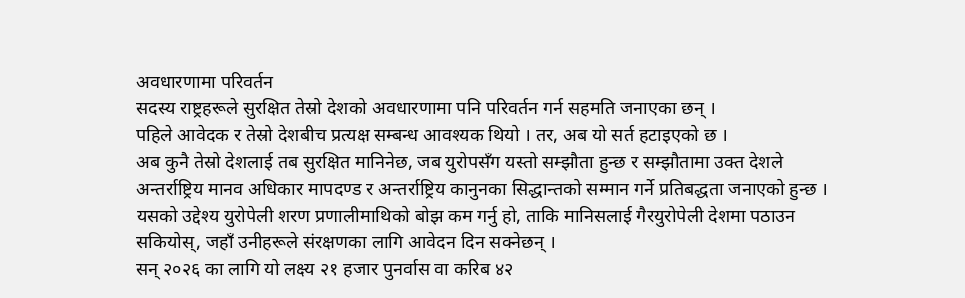अवधारणामा परिवर्तन
सदस्य राष्ट्रहरूले सुरक्षित तेस्रो देशको अवधारणामा पनि परिवर्तन गर्न सहमति जनाएका छन् ।
पहिले आवेदक र तेस्रो देशबीच प्रत्यक्ष सम्बन्ध आवश्यक थियो । तर, अब यो सर्त हटाइएको छ ।
अब कुनै तेस्रो देशलाई तब सुरक्षित मानिनेछ, जब युरोपसँग यस्तो सम्झौता हुन्छ र सम्झौतामा उक्त देशले अन्तर्राष्ट्रिय मानव अधिकार मापदण्ड र अन्तर्राष्ट्रिय कानुनका सिद्धान्तको सम्मान गर्ने प्रतिबद्धता जनाएको हुन्छ ।
यसको उद्देश्य युरोपेली शरण प्रणालीमाथिको बोझ कम गर्नु हो, ताकि मानिसलाई गैरयुरोपेली देशमा पठाउन सकियोस्, जहाँ उनीहरूले संरक्षणका लागि आवेदन दिन सक्नेछन् ।
सन् २०२६ का लागि यो लक्ष्य २१ हजार पुनर्वास वा करिब ४२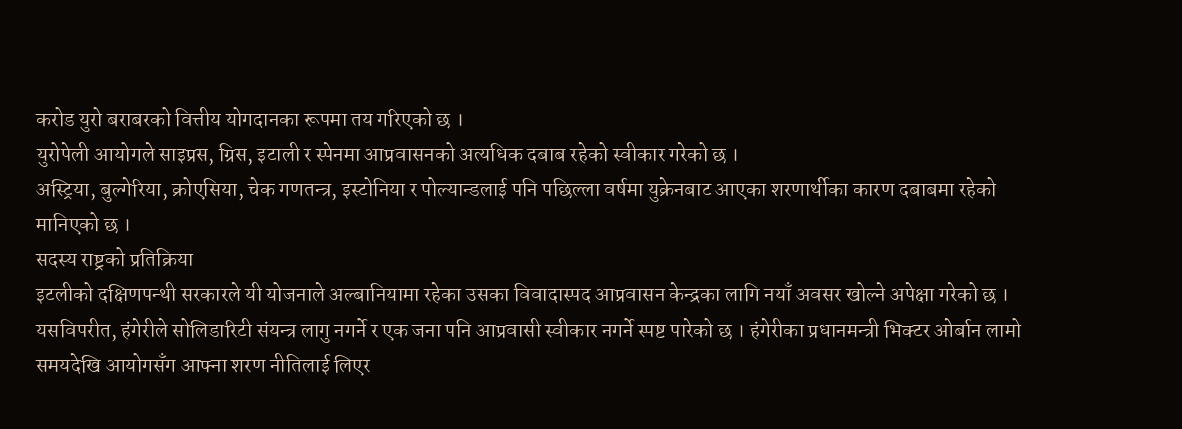करोड युरो बराबरको वित्तीय योगदानका रूपमा तय गरिएको छ ।
युरोपेली आयोगले साइप्रस, ग्रिस, इटाली र स्पेनमा आप्रवासनको अत्यधिक दबाब रहेको स्वीकार गरेको छ ।
अस्ट्रिया, बुल्गेरिया, क्रोएसिया, चेक गणतन्त्र, इस्टोनिया र पोल्यान्डलाई पनि पछिल्ला वर्षमा युक्रेनबाट आएका शरणार्थीका कारण दबाबमा रहेको मानिएको छ ।
सदस्य राष्ट्रको प्रतिक्रिया
इटलीको दक्षिणपन्थी सरकारले यी योजनाले अल्बानियामा रहेका उसका विवादास्पद आप्रवासन केन्द्रका लागि नयाँ अवसर खोल्ने अपेक्षा गरेको छ ।
यसविपरीत, हंगेरीले सोलिडारिटी संयन्त्र लागु नगर्ने र एक जना पनि आप्रवासी स्वीकार नगर्ने स्पष्ट पारेको छ । हंगेरीका प्रधानमन्त्री भिक्टर ओर्बान लामो समयदेखि आयोगसँग आफ्ना शरण नीतिलाई लिएर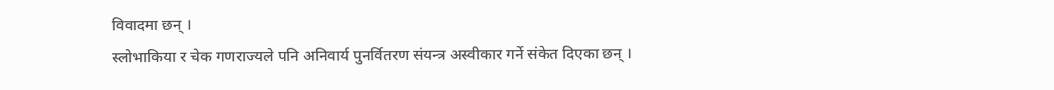विवादमा छन् ।
स्लोभाकिया र चेक गणराज्यले पनि अनिवार्य पुनर्वितरण संयन्त्र अस्वीकार गर्ने संकेत दिएका छन् ।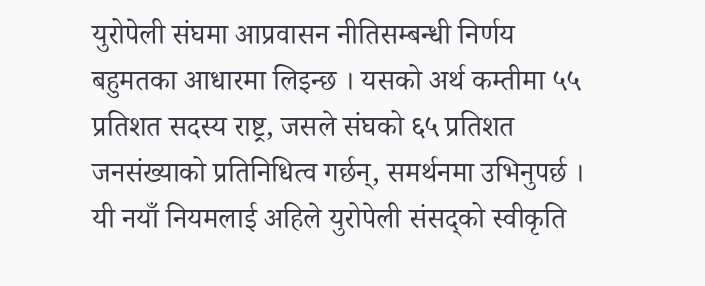युरोपेली संघमा आप्रवासन नीतिसम्बन्धी निर्णय बहुमतका आधारमा लिइन्छ । यसको अर्थ कम्तीमा ५५ प्रतिशत सदस्य राष्ट्र, जसले संघको ६५ प्रतिशत जनसंख्याको प्रतिनिधित्व गर्छन्, समर्थनमा उभिनुपर्छ । यी नयाँ नियमलाई अहिले युरोपेली संसद्को स्वीकृति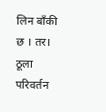लिन बाँकी छ । तर। ठूला परिवर्तन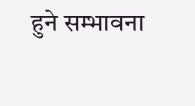हुने सम्भावना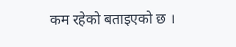कम रहेको बताइएको छ ।